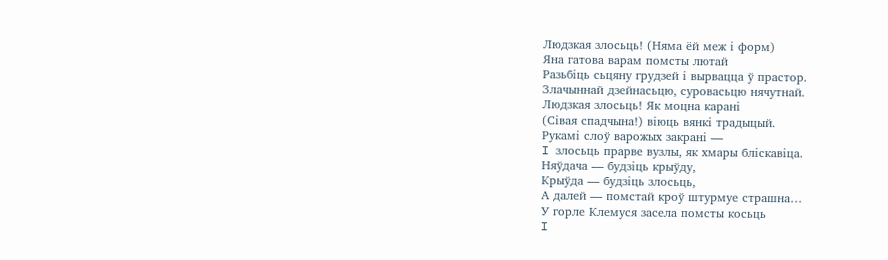Людзкая злосьць! (Няма ёй меж і форм)
Яна гатова варам помсты лютай
Разьбіць сьцяну грудзей і вырвацца ў прастор.
Злачыннай дзейнасьцю, суровасьцю нячутнай.
Людзкая злосьць! Як моцна карані
(Сівая спадчына!) віюць вянкі традыцый.
Рукамі слоў варожых закрані —
I злосьць прарве вузлы, як хмары бліскавіца.
Няўдача — будзіць крыўду,
Крыўда — будзіць злосьць,
А далей — помстай кроў штурмуе страшна…
У горле Клемуся засела помсты косьць
I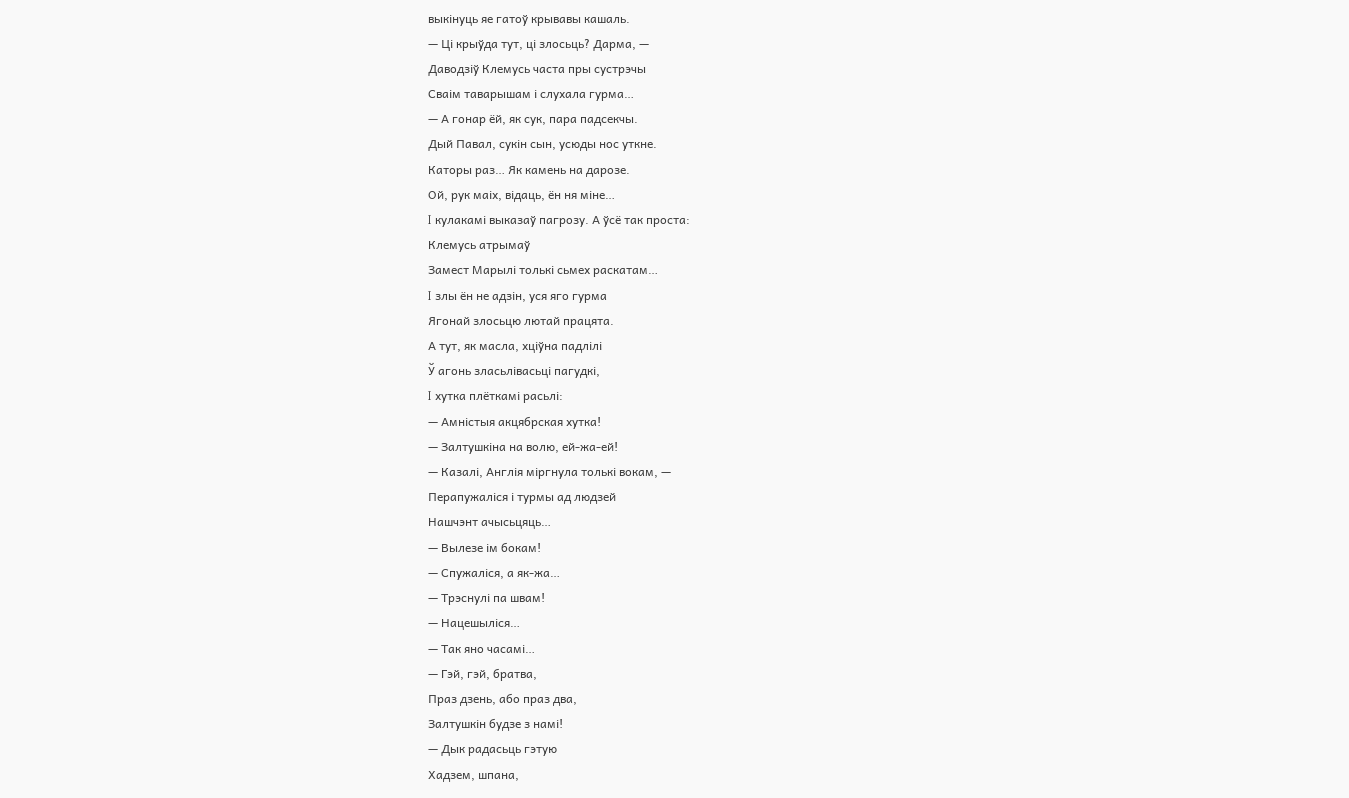выкінуць яе гатоў крывавы кашаль.
— Ці крыўда тут, ці злосьць? Дарма, —
Даводзіў Клемусь часта пры сустрэчы
Сваім таварышам і слухала гурма…
— А гонар ёй, як сук, пара падсекчы.
Дый Павал, сукін сын, усюды нос уткне.
Каторы раз… Як камень на дарозе.
Ой, рук маіх, відаць, ён ня міне…
I кулакамі выказаў пагрозу. А ўсё так проста:
Клемусь атрымаў
Замест Марылі толькі сьмех раскатам…
I злы ён не адзін, уся яго гурма
Ягонай злосьцю лютай працята.
А тут, як масла, хціўна падлілі
Ў агонь зласьлівасьці пагудкі,
I хутка плёткамі расьлі:
— Амністыя акцябрская хутка!
— Залтушкіна на волю, ей-жа-ей!
— Казалі, Англія міргнула толькі вокам, —
Перапужаліся і турмы ад людзей
Нашчэнт ачысьцяць…
— Вылезе ім бокам!
— Спужаліся, а як-жа…
— Трэснулі па швам!
— Нацешыліся…
— Так яно часамі…
— Гэй, гэй, братва,
Праз дзень, або праз два,
Залтушкін будзе з намі!
— Дык радасьць гэтую
Хадзем, шпана,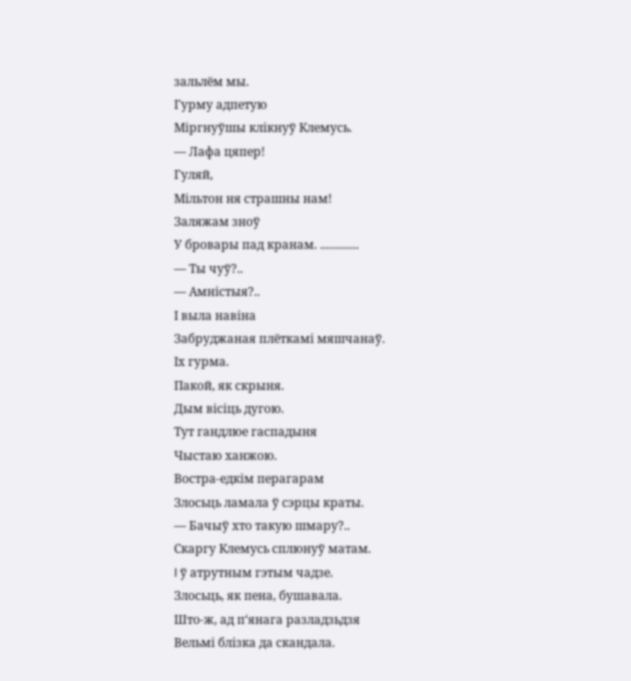зальлём мы.
Гурму адпетую
Міргнуўшы клікнуў Клемусь.
— Лафа цяпер!
Гуляй,
Мільтон ня страшны нам!
Заляжам зноў
У бровары пад кранам. .............
— Ты чуў?..
— Амністыя?..
І выла навіна
Забруджаная плёткамі мяшчанаў.
Іх гурма.
Пакой, як скрыня.
Дым вісіць дугою.
Тут гандлюе гаспадыня
Чыстаю ханжою.
Востра-едкім перагарам
Злосьць ламала ў сэрцы краты.
— Бачыў хто такую шмару?..
Скаргу Клемусь сплюнуў матам.
I ў атрутным гэтым чадзе.
Злосьць, як пена, бушавала.
Што-ж, ад п‘янага разладзьдзя
Вельмі блізка да скандала.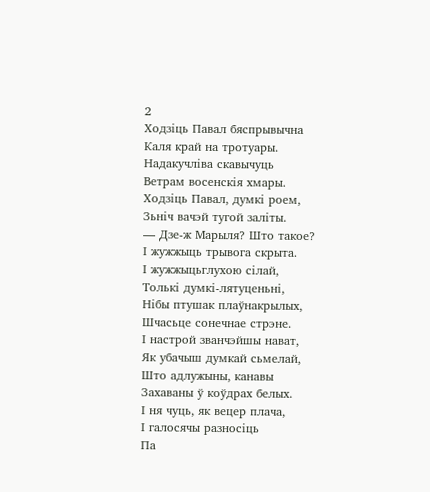2
Ходзіць Павал бяспрывычна
Каля край на тротуары.
Надакучліва скавычуць
Ветрам восенскія хмары.
Ходзіць Павал, думкі роем,
Зьніч вачэй тугой заліты.
— Дзе-ж Марыля? Што такое?
І жужжыць трывога скрыта.
І жужжыцьглухою сілай,
Толькі думкі-лятуценьні,
Нібы птушак плаўнакрылых,
Шчасьце сонечнае стрэне.
І настрой званчэйшы нават,
Як убачыш думкай сьмелай,
Што адлужыны, канавы
Захаваны ў коўдрах белых.
І ня чуць, як вецер плача,
І галосячы разносіць
Па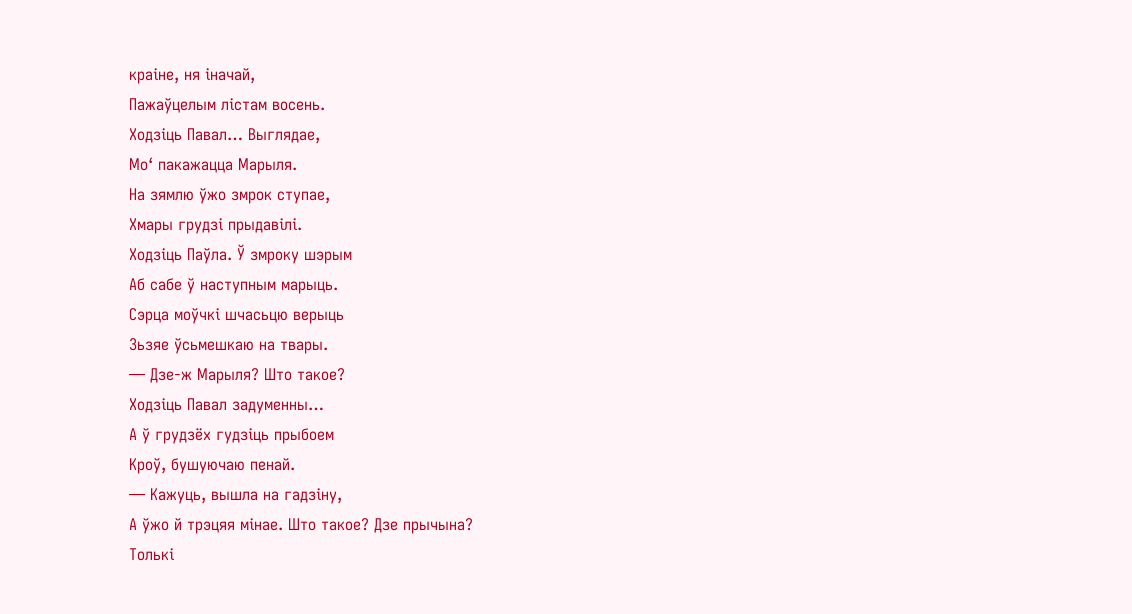краіне, ня іначай,
Пажаўцелым лістам восень.
Ходзіць Павал… Выглядае,
Мо‘ пакажацца Марыля.
На зямлю ўжо змрок ступае,
Хмары грудзі прыдавілі.
Ходзіць Паўла. Ў змроку шэрым
Аб caбе ў наступным марыць.
Сэрца моўчкі шчасьцю верыць
Зьзяе ўсьмешкаю на твары.
— Дзе-ж Марыля? Што такое?
Ходзіць Павал задуменны…
А ў грудзёх гудзіць прыбоем
Кроў, бушуючаю пенай.
— Кажуць, вышла на гадзіну,
А ўжо й трэцяя мінае. Што такое? Дзе прычына?
Толькі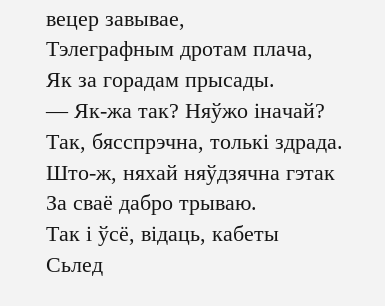вецер завывае,
Тэлеграфным дротам плача,
Як за горадам прысады.
— Як-жа так? Няўжо іначай?
Так, бясспрэчна, толькі здрада.
Што-ж, няхай няўдзячна гэтак
За сваё дабро трываю.
Так і ўсё, відаць, кабеты
Сьлед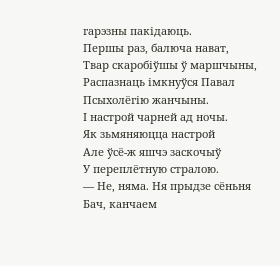гарэзны пакідаюць.
Першы раз, балюча нават,
Твар скаробіўшы ў маршчыны,
Распазнаць імкнуўся Павал
Псыхолёгію жанчыны.
І настрой чарней ад ночы.
Як зьмяняюцца настрой
Але ўсё-ж яшчэ заскочыў
У переплётную стралою.
— Не, няма. Ня прыдзе сёньня
Бач, канчаем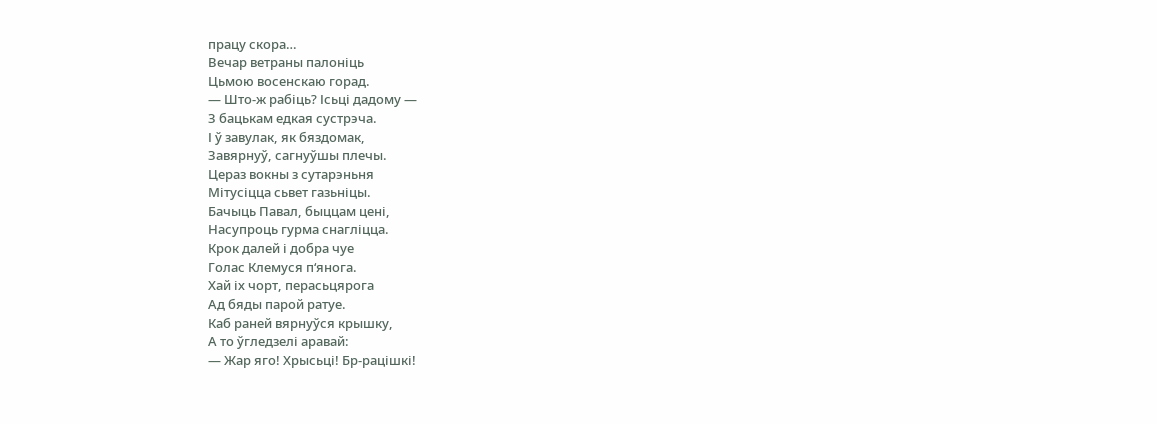працу скора…
Вечар ветраны палоніць
Цьмою восенскаю горад.
— Што-ж рабіць? Ісьці дадому —
З бацькам едкая сустрэча.
І ў завулак, як бяздомак,
Завярнуў, сагнуўшы плечы.
Цераз вокны з сутарэньня
Мітусіцца сьвет газьніцы.
Бачыць Павал, быццам цені,
Насупроць гурма снагліцца.
Крок далей і добра чуе
Голас Клемуся п‘янога.
Хай іх чорт, перасьцярога
Ад бяды парой ратуе.
Каб раней вярнуўся крышку,
А то ўгледзелі аравай:
— Жар яго! Хрысьці! Бр-рацішкі!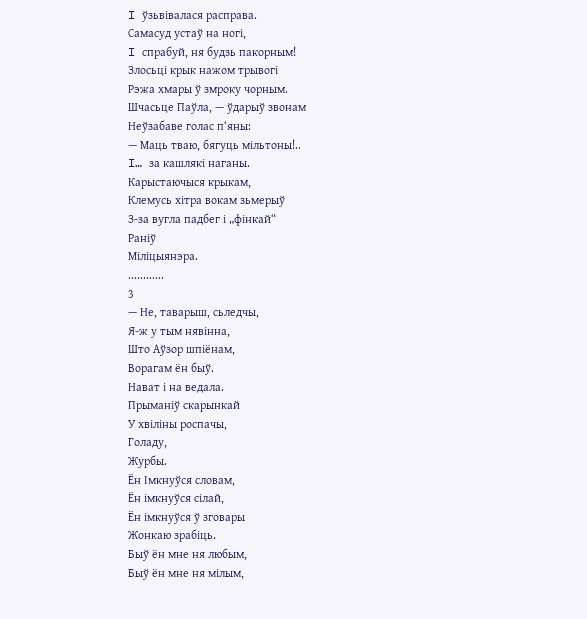I ўзьвівалася расправа.
Самасуд устаў на ногі,
I спрабуй, ня будзь пакорным!
Злосьці крык нажом трывогі
Рэжа хмары ў змроку чорным.
Шчасьце Паўла, — ўдарыў звонам
Неўзабаве голас п‘яны:
— Маць тваю, бягуць мільтоны!..
I… за кашлякі наганы.
Карыстаючыся крыкам,
Клемусь хітра вокам зьмерыў
З-за вугла падбег і „фінкай“
Раніў
Міліцыянэра.
............
3
— Не, таварыш, сьледчы,
Я-ж у тым нявінна,
Што Аўзор шпіёнам,
Ворагам ён быў.
Нават і на ведала.
Прыманіў скарынкай
У хвіліны роспачы,
Голаду,
Журбы.
Ён Імкнуўся словам,
Ён імкнуўся сілай,
Ён імкнуўся ў зговары
Жонкаю зрабіць.
Быў ён мне ня любым,
Быў ён мне ня мілым,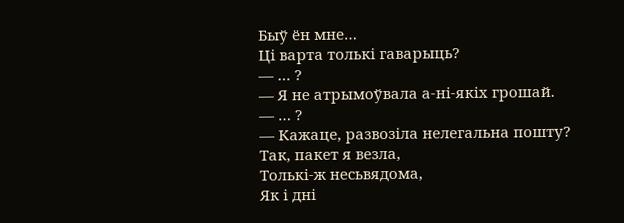Быў ён мне…
Ці варта толькі гаварыць?
— … ?
— Я не атрымоўвала а-ні-якіх грошай.
— … ?
— Кажаце, развозіла нелегальна пошту?
Так, пакет я везла,
Толькі-ж несьвядома,
Як і дні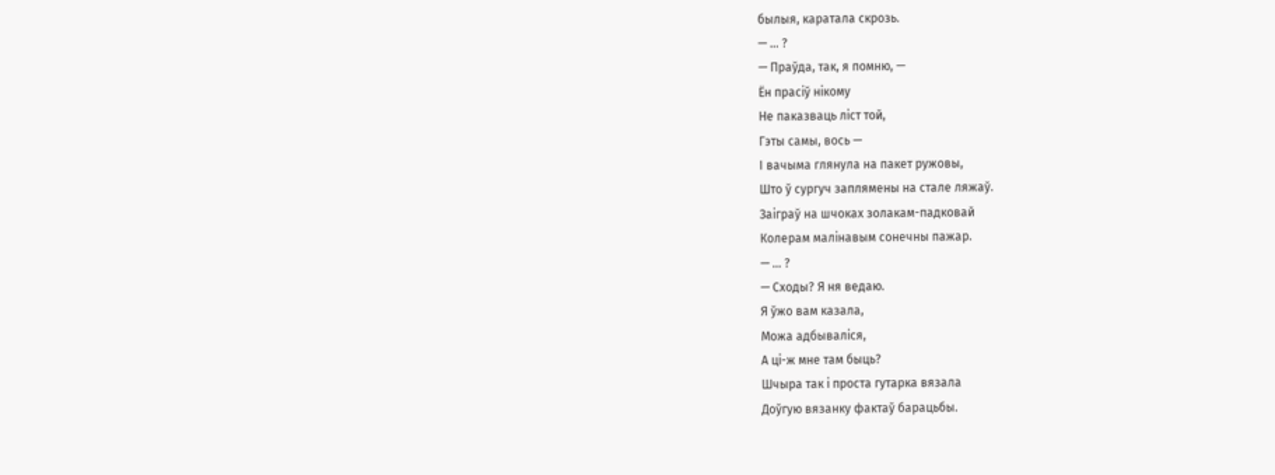былыя, каратала скрозь.
— … ?
— Праўда, так, я помню, —
Ён прасіў нікому
Не паказваць ліст той,
Гэты самы, вось —
І вачыма глянула на пакет ружовы,
Што ў сургуч заплямены на стале ляжаў.
Заіграў на шчоках золакам-падковай
Колерам малінавым сонечны пажар.
— … ?
— Сходы? Я ня ведаю.
Я ўжо вам казала,
Можа адбываліся,
А ці-ж мне там быць?
Шчыра так і проста гутарка вязала
Доўгую вязанку фактаў барацьбы.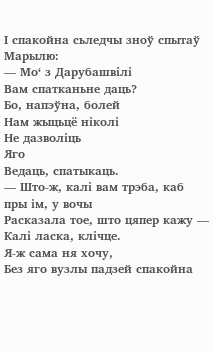І спакойна сьледчы зноў спытаў Марылю:
— Мо‘ з Дарубашвілі
Вам спатканьне даць?
Бо, напэўна, болей
Нам жыцьцё ніколі
Не дазволіць
Яго
Ведаць, спатыкаць.
— Што-ж, калі вам трэба, каб пры ім, у вочы
Расказала тое, што цяпер кажу —
Калі ласка, клічце.
Я-ж сама ня хочу,
Без яго вузлы падзей спакойна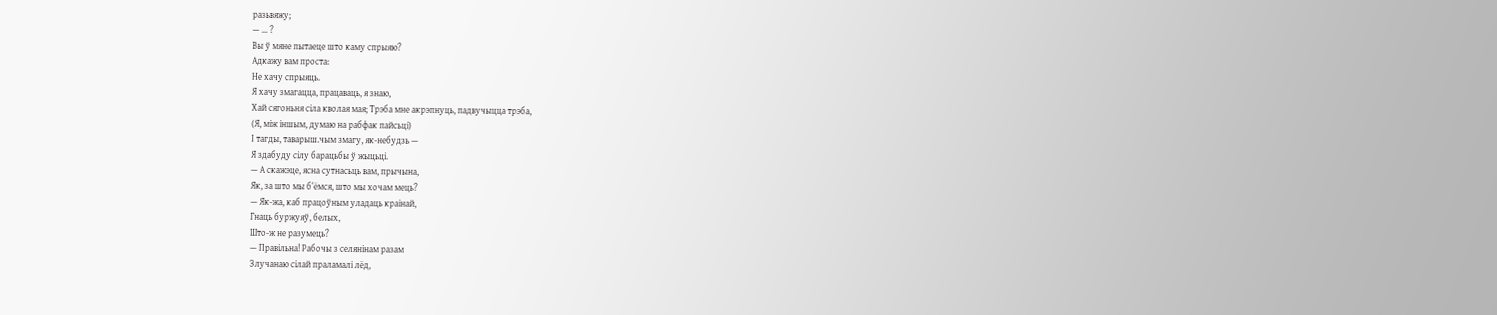разьвяжу;
— … ?
Вы ў мяне пытаеце што каму спрыяю?
Адкажу вам проста:
Не хачу спрыяць.
Я хачу змагацца, працаваць, я знаю,
Хай сягоньня сіла кволая мая; Трэба мне акрэпнуць, падвучыцца трэба,
(Я, між іншым, думаю на рабфак пайсьці)
І тагды, таварыш.чым змагу, як-небудзь —
Я здабуду сілу барацьбы ў жыцьці.
— А скажэце, ясна сутнасьць вам, прычына,
Як, за што мы б‘ёмся, што мы хочам мець?
— Як-жа, каб працоўным уладаць краінай,
Гнаць буржуяў, белых,
Што-ж не разумець?
— Правільна! Рабочы з селянінам разам
Злучанаю сілай праламалі лёд,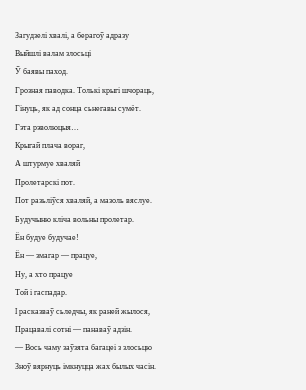Загудзелі хвалі, а берагоў адразу
Выйшлі валам злосьці
Ў баявы паход.
Грозная паводка. Толькі крыгі шчораць,
Гінуць, як ад сонца сьнегавы сумёт.
Гэта рэволюцыя…
Крыгай плача вораг,
А штурмуе хваляй
Пролетарскі пот.
Пот разьліўся хваляй, а мазоль вяслуе.
Будучыню кліча вольны пролетар.
Ён будуе будучае!
Ён — змагар — працуе,
Ну, а хто працуе
Той і гаспадар.
I расказваў сьледчы, як раней жылося,
Працавалі сотні — панаваў адзін.
— Вось чаму заўзята багацеі з злосьцю
Зноў вярнуць імкнуцца жах былых часін.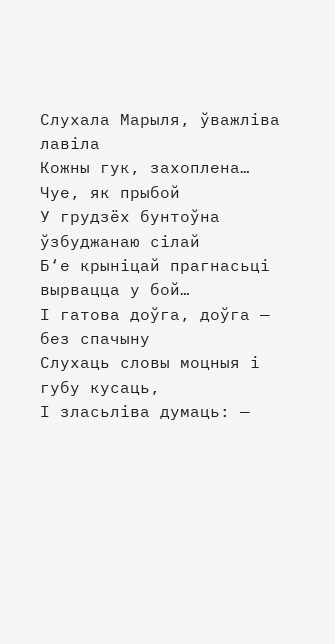Слухала Марыля, ўважліва лавіла
Кожны гук, захоплена… Чуе, як прыбой
У грудзёх бунтоўна ўзбуджанаю сілай
Б‘е крыніцай прагнасьці вырвацца у бой…
І гатова доўга, доўга — без спачыну
Слухаць словы моцныя і губу кусаць,
І зласьліва думаць: —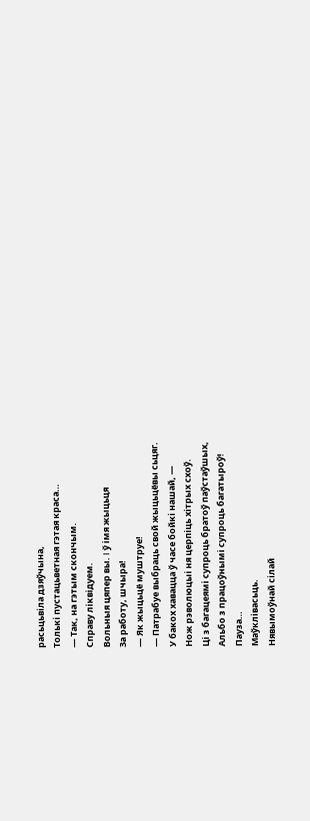расьцьвіла дзяўчына,
Толькі пустацьветная гэтая краса…
— Так, на гэтым скончым.
Справу ліквідуем.
Вольныя цяпер вы. I ў імя жыцьця
За работу, шчыра!
— Як жыцьцё муштруе!
— Патрабуе выбраць свой жыцьцёвы сьцяг.
У бакох хавацца ў часе бойкі нашай, —
Нож рэволюцыі ня церпіць хітрых схоў.
Ці з багацеямі супроць братоў паўстаўшых,
Альбо з працоўнымі супроць багатыроў!
Пауза…
Маўклівасьць.
Нявымоўнай сілай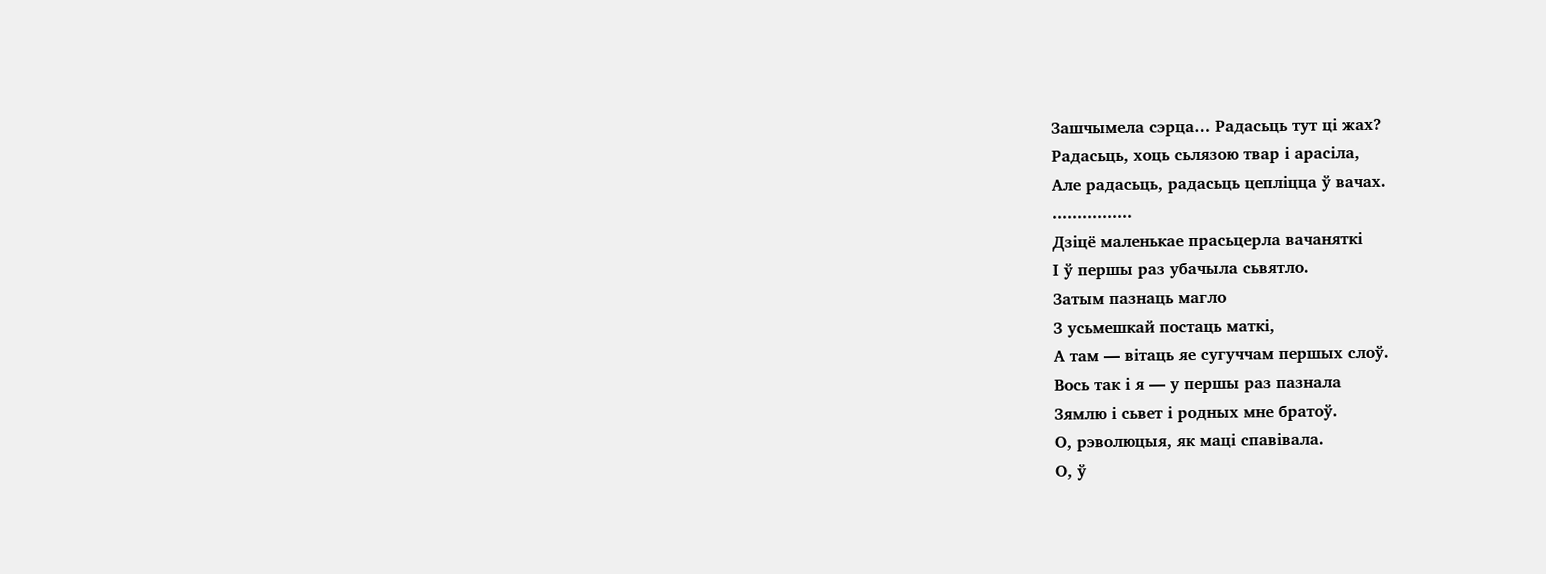Зашчымела сэрца… Радасьць тут ці жах?
Радасьць, хоць сьлязою твар і арасіла,
Але радасьць, радасьць цепліцца ў вачах.
................
Дзіцё маленькае прасьцерла вачаняткі
І ў першы раз убачыла сьвятло.
Затым пазнаць магло
З усьмешкай постаць маткі,
А там — вітаць яе сугуччам першых слоў.
Вось так і я — у першы раз пазнала
Зямлю і сьвет і родных мне братоў.
О, рэволюцыя, як маці спавівала.
О, ў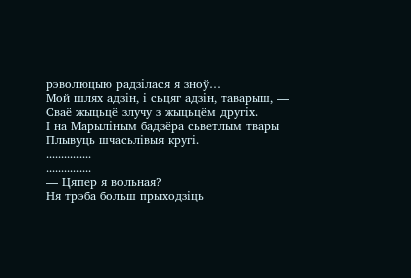рэволюцыю радзілася я зноў…
Мой шлях адзін, і сьцяг адзін, таварыш, —
Сваё жыцьцё злучу з жыцьцём другіх.
І на Марыліным бадзёра сьветлым твары
Плывуць шчасьлівыя кругі.
...............
...............
— Цяпер я вольная?
Ня трэба больш прыходзіць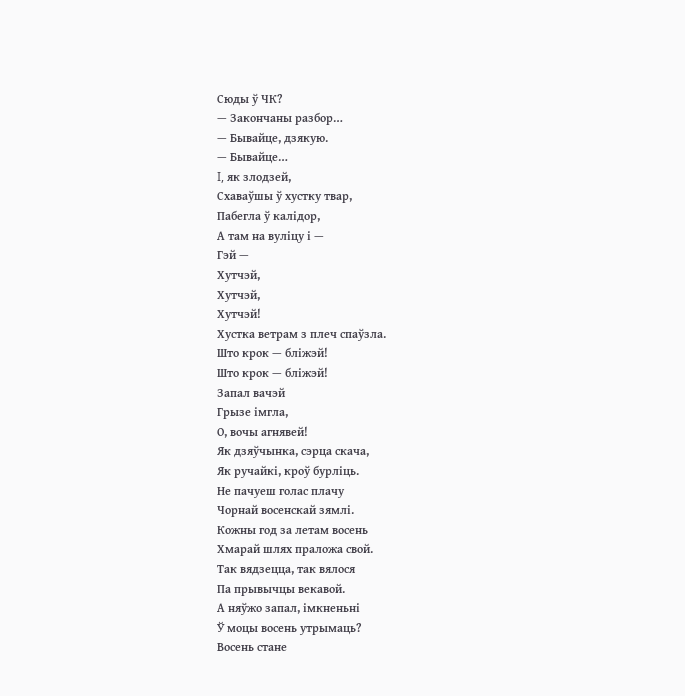Сюды ў ЧК?
— Закончаны разбор…
— Бывайце, дзякую.
— Бывайце…
I, як злодзей,
Схаваўшы ў хустку твар,
Пабегла ў калідор,
А там на вуліцу і —
Гэй —
Хутчэй,
Хутчэй,
Хутчэй!
Хустка ветрам з плеч спаўзла.
Што крок — бліжэй!
Што крок — бліжэй!
Запал вачэй
Грызе імгла,
О, вочы агнявей!
Як дзяўчынка, сэрца скача,
Як ручайкі, кроў бурліць.
Не пачуеш голас плачу
Чорнай восенскай зямлі.
Кожны год за летам восень
Хмарай шлях праложа свой.
Так вядзецца, так вялося
Па прывычцы векавой.
А няўжо запал, імкненьні
Ў моцы восень утрымаць?
Восень стане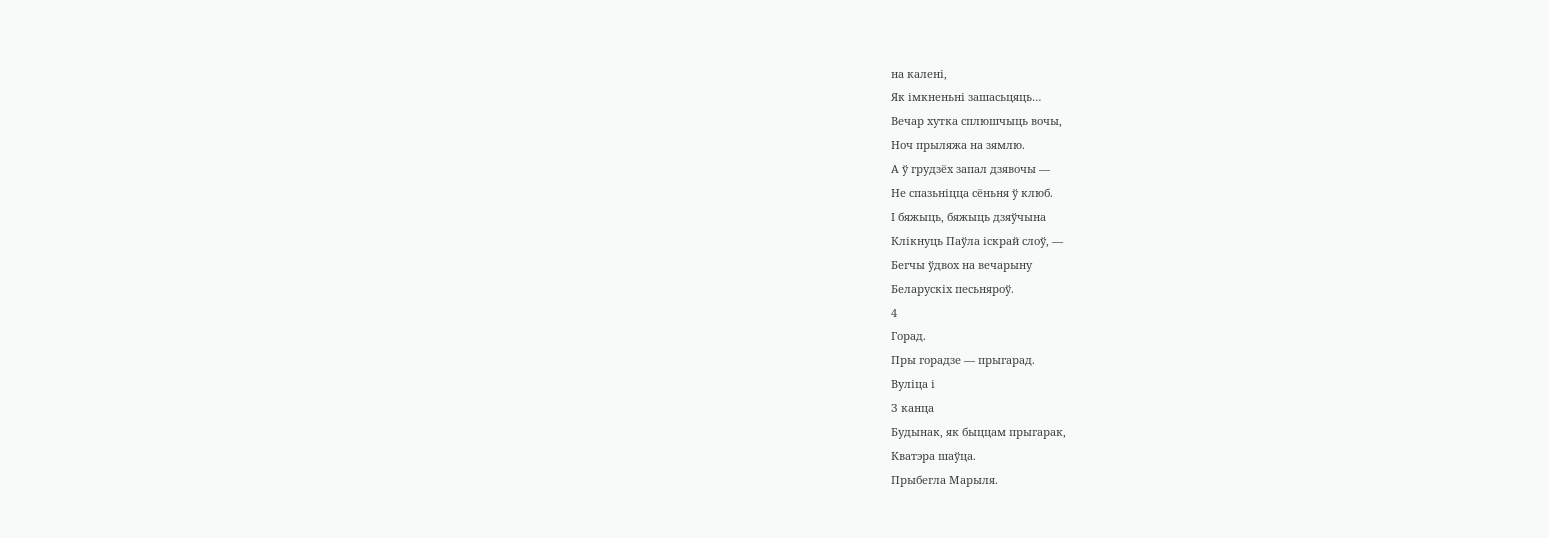на калені,
Як імкненьні зашасьцяць…
Вечар хутка сплюшчыць вочы,
Ноч прыляжа на зямлю.
А ў грудзёх запал дзявочы —
Не спазьніцца сёньня ў клюб.
І бяжыць, бяжыць дзяўчына
Клікнуць Паўла іскрай слоў, —
Бегчы ўдвох на вечарыну
Беларускіх песьняроў.
4
Горад.
Пры горадзе — прыгарад.
Вуліца і
З канца
Будынак, як быццам прыгарак,
Кватэра шаўца.
Прыбегла Марыля.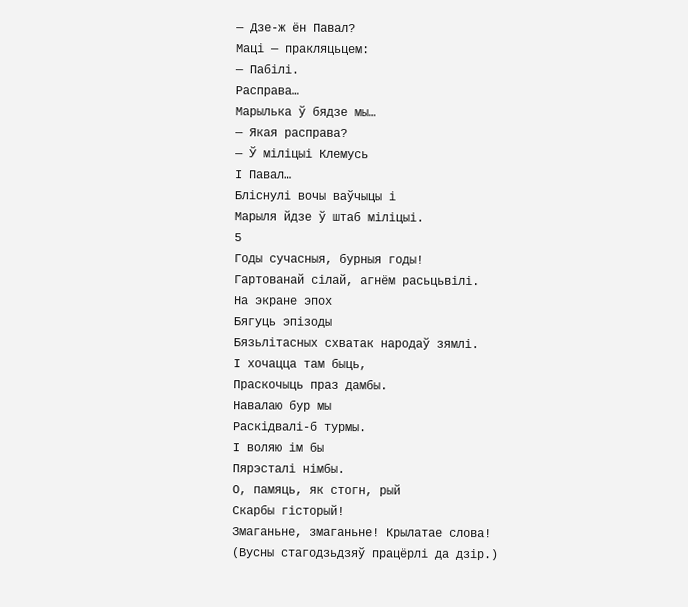— Дзе-ж ён Павал?
Маці — пракляцьцем:
— Пабілі.
Расправа…
Марылька ў бядзе мы…
— Якая расправа?
— Ў міліцыі Клемусь
І Павал…
Бліснулі вочы ваўчыцы і
Марыля йдзе ў штаб міліцыі.
5
Годы сучасныя, бурныя годы!
Гартованай сілай, агнём расьцьвілі.
На экране эпох
Бягуць эпізоды
Бязьлітасных схватак народаў зямлі.
І хочацца там быць,
Праскочыць праз дамбы.
Навалаю бур мы
Раскідвалі-б турмы.
І воляю ім бы
Пярэсталі німбы.
О, памяць, як стогн, рый
Скарбы гісторый!
Змаганьне, змаганьне! Крылатае слова!
(Вусны стагодзьдзяў працёрлі да дзір.)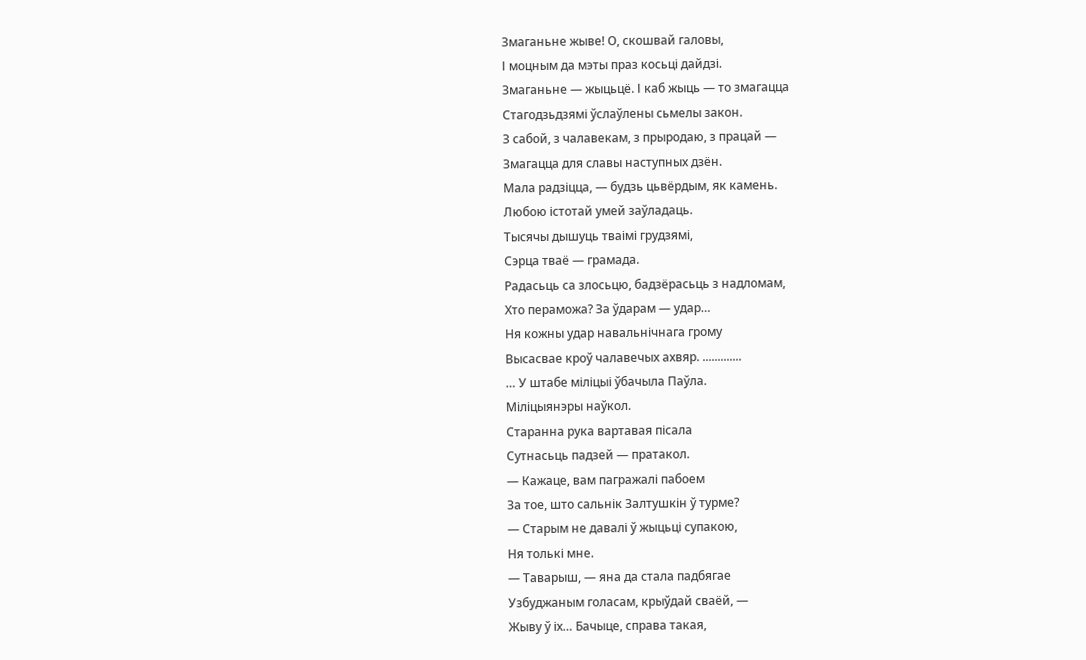Змаганьне жыве! О, скошвай галовы,
І моцным да мэты праз косьці дайдзі.
Змаганьне — жыцьцё. І каб жыць — то змагацца
Стагодзьдзямі ўслаўлены сьмелы закон.
З сабой, з чалавекам, з прыродаю, з працай —
Змагацца для славы наступных дзён.
Мала радзіцца, — будзь цьвёрдым, як камень.
Любою істотай умей заўладаць.
Тысячы дышуць тваімі грудзямі,
Сэрца тваё — грамада.
Радасьць са злосьцю, бадзёрасьць з надломам,
Хто пераможа? За ўдарам — удар…
Ня кожны удар навальнічнага грому
Высасвае кроў чалавечых ахвяр. .............
… У штабе міліцыі ўбачыла Паўла.
Міліцыянэры наўкол.
Старанна рука вартавая пісала
Сутнасьць падзей — пратакол.
— Кажаце, вам пагражалі пабоем
За тое, што сальнік Залтушкін ў турме?
— Старым не давалі ў жыцьці супакою,
Ня толькі мне.
— Таварыш, — яна да стала падбягае
Узбуджаным голасам, крыўдай сваёй, —
Жыву ў іх… Бачыце, справа такая,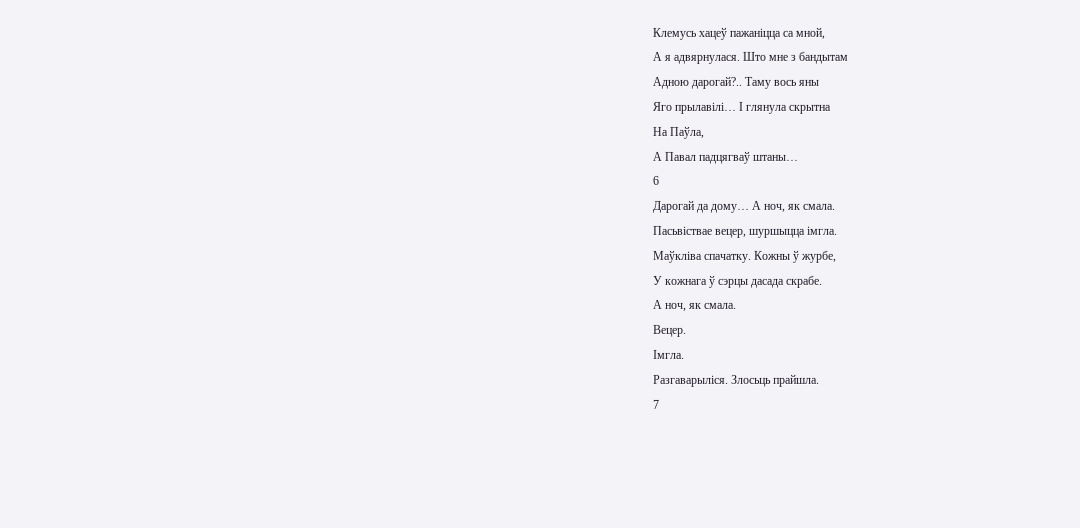Клемусь хацеў пажаніцца са мной,
А я адвярнулася. Што мне з бандытам
Адною дарогай?.. Таму вось яны
Яго прылавілі… І глянула скрытна
На Паўла,
А Павал падцягваў штаны…
6
Дарогай да дому… А ноч, як смала.
Пасьвіствае вецер, шуршыцца імгла.
Маўкліва спачатку. Кожны ў журбе,
У кожнага ў сэрцы дасада скрабе.
А ноч, як смала.
Вецер.
Імгла.
Разгаварыліся. Злосьць прайшла.
7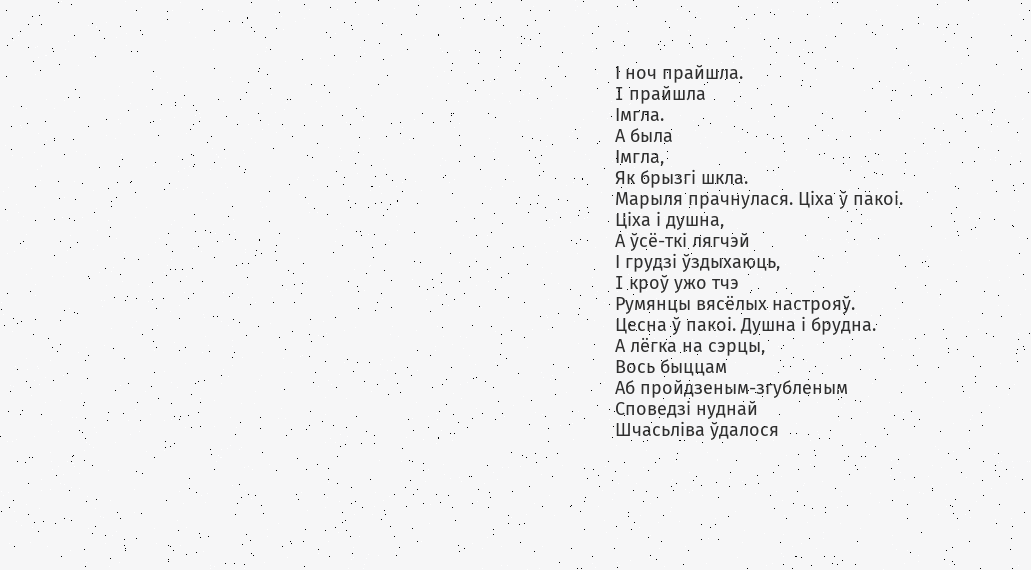І ноч прайшла.
I прайшла
Імгла.
А была
Імгла,
Як брызгі шкла.
Марыля прачнулася. Ціха ў пакоі.
Ціха і душна,
А ўсё-ткі лягчэй
І грудзі ўздыхаюць,
I кроў ужо тчэ
Румянцы вясёлых настрояў.
Цесна ў пакоі. Душна і брудна.
А лёгка на сэрцы,
Вось быццам
Аб пройдзеным-згубленым
Споведзі нуднай
Шчасьліва ўдалося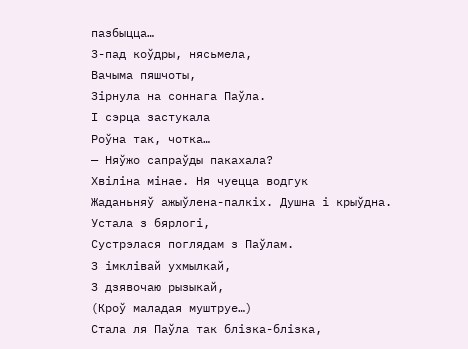пазбыцца…
З-пад коўдры, нясьмела,
Вачыма пяшчоты,
Зірнула на соннага Паўла.
І сэрца застукала
Роўна так, чотка…
— Няўжо сапраўды пакахала?
Хвіліна мінае. Ня чуецца водгук
Жаданьняў ажыўлена-палкіх. Душна і крыўдна. Устала з бярлогі,
Сустрэлася поглядам з Паўлам.
З імклівай ухмылкай,
З дзявочаю рызыкай,
(Кроў маладая муштруе…)
Стала ля Паўла так блізка-блізка,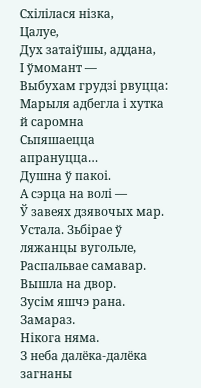Схілілася нізка,
Цалуе,
Дух затаіўшы, аддана,
І ўмомант —
Выбухам грудзі рвуцца:
Марыля адбегла і хутка й саромна
Сьпяшаецца апрануцца…
Душна ў пакоі.
А сэрца на волі —
Ў завеях дзявочых мар.
Устала. Зьбірае ў ляжанцы вугольле,
Распальвае самавар.
Вышла на двор.
Зусім яшчэ рана.
Замараз.
Нікога няма.
З неба далёка-далёка загнаны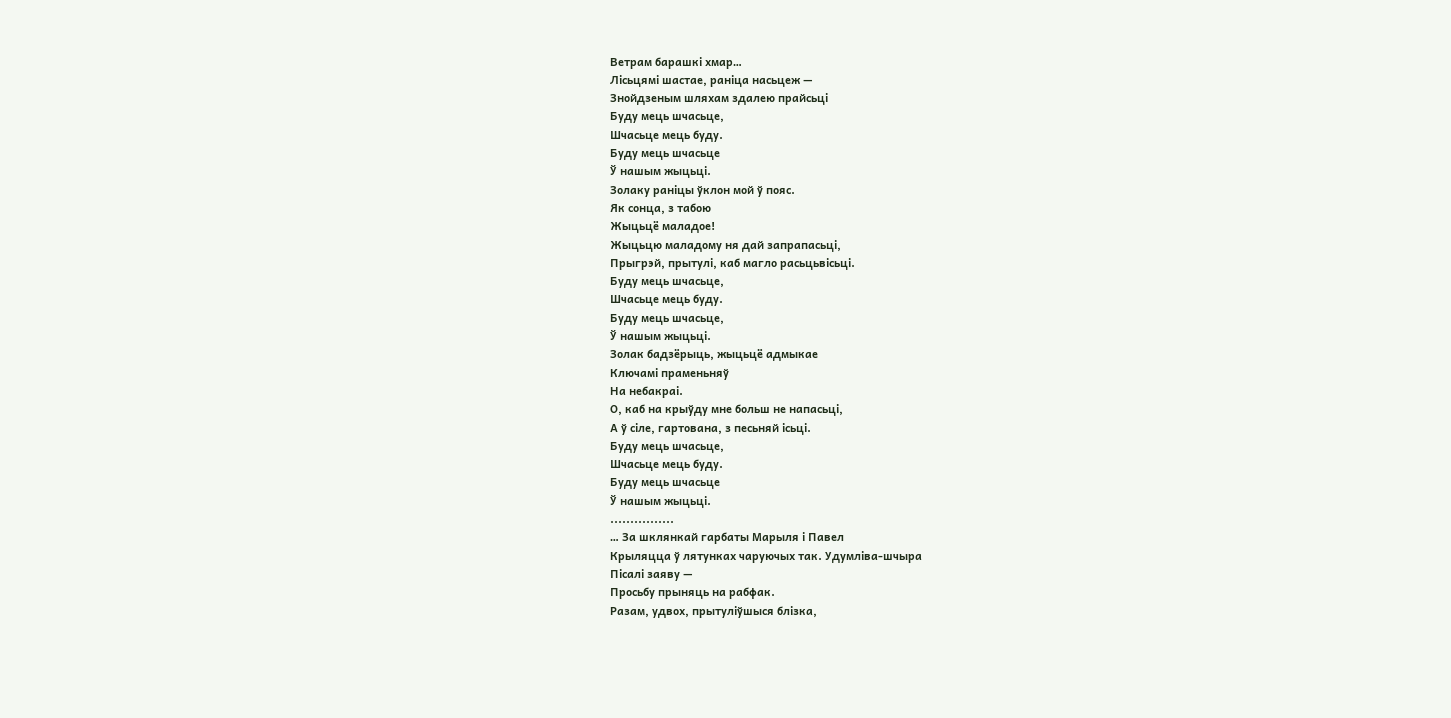Ветрам барашкі хмар…
Лісьцямі шастае, раніца насьцеж —
Знойдзеным шляхам здалею прайсьці
Буду мець шчасьце,
Шчасьце мець буду.
Буду мець шчасьце
Ў нашым жыцьці.
Золаку раніцы ўклон мой ў пояс.
Як сонца, з табою
Жыцьцё маладое!
Жыцьцю маладому ня дай запрапасьці,
Прыгрэй, прытулі, каб магло расьцьвісьці.
Буду мець шчасьце,
Шчасьце мець буду.
Буду мець шчасьце,
Ў нашым жыцьці.
Золак бадзёрыць, жыцьцё адмыкае
Ключамі праменьняў
На небакраі.
О, каб на крыўду мне больш не напасьці,
А ў сіле, гартована, з песьняй ісьці.
Буду мець шчасьце,
Шчасьце мець буду.
Буду мець шчасьце
Ў нашым жыцьці.
................
… За шклянкай гарбаты Марыля і Павел
Крыляцца ў лятунках чаруючых так. Удумліва-шчыра
Пісалі заяву —
Просьбу прыняць на рабфак.
Разам, удвох, прытуліўшыся блізка,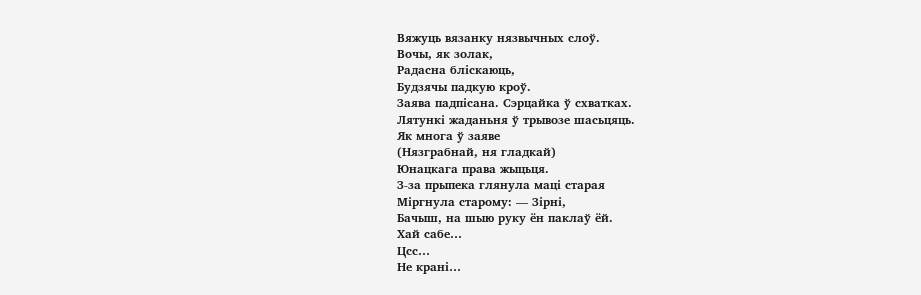Вяжуць вязанку нязвычных слоў.
Вочы, як золак,
Радасна бліскаюць,
Будзячы падкую кроў.
Заява падпісана. Сэрцайка ў схватках.
Лятункі жаданьня ў трывозе шасьцяць.
Як многа ў заяве
(Нязграбнай, ня гладкай)
Юнацкага права жыцьця.
З-за прыпека глянула маці старая
Міргнула старому: — Зірні,
Бачыш, на шыю руку ён паклаў ёй.
Хай сабе…
Цсс…
Не крані…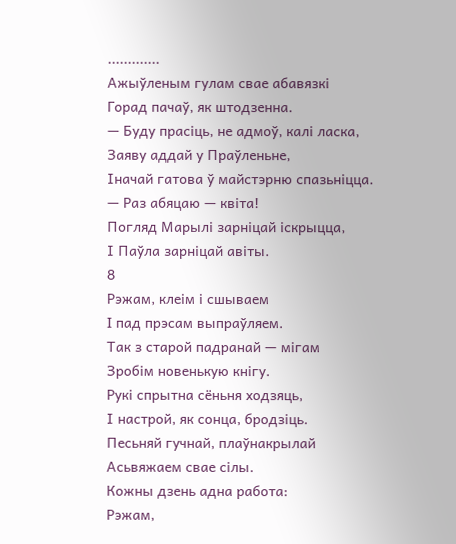.............
Ажыўленым гулам свае абавязкі
Горад пачаў, як штодзенна.
— Буду прасіць, не адмоў, калі ласка,
Заяву аддай у Праўленьне,
Іначай гатова ў майстэрню спазьніцца.
— Раз абяцаю — квіта!
Погляд Марылі зарніцай іскрыцца,
І Паўла зарніцай авіты.
8
Рэжам, клеім і сшываем
I пад прэсам выпраўляем.
Так з старой падранай — мігам
Зробім новенькую кнігу.
Рукі спрытна сёньня ходзяць,
І настрой, як сонца, бродзіць.
Песьняй гучнай, плаўнакрылай
Асьвяжаем свае сілы.
Кожны дзень адна работа:
Рэжам,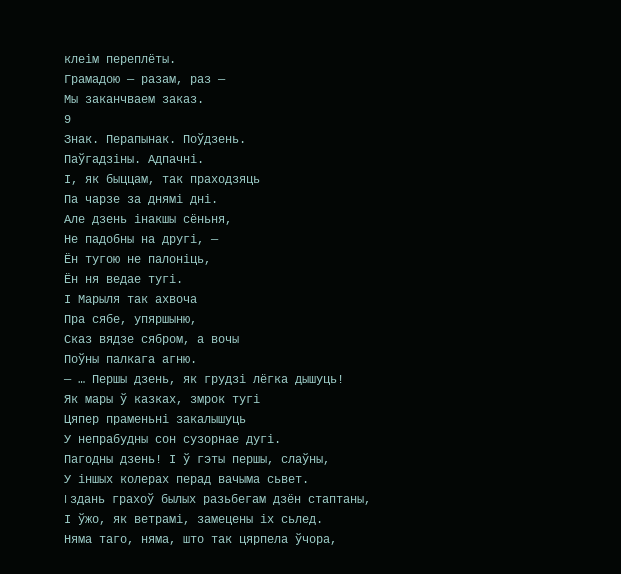клеім переплёты.
Грамадою — разам, раз —
Мы заканчваем заказ.
9
Знак. Перапынак. Поўдзень.
Паўгадзіны. Адпачні.
І, як быццам, так праходзяць
Па чарзе за днямі дні.
Але дзень інакшы сёньня,
Не падобны на другі, —
Ён тугою не палоніць,
Ён ня ведае тугі.
І Марыля так ахвоча
Пра сябе, упяршыню,
Сказ вядзе сябром, а вочы
Поўны палкага агню.
— … Першы дзень, як грудзі лёгка дышуць!
Як мары ў казках, змрок тугі
Цяпер праменьні закалышуць
У непрабудны сон сузорнае дугі.
Пагодны дзень! І ў гэты першы, слаўны,
У іншых колерах перад вачыма сьвет.
I здань грахоў былых разьбегам дзён стаптаны,
І ўжо, як ветрамі, замецены іх сьлед.
Няма таго, няма, што так цярпела ўчора,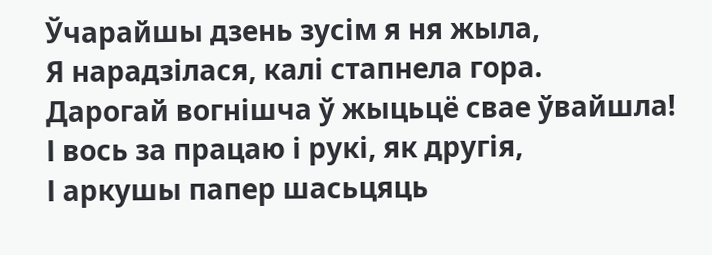Ўчарайшы дзень зусім я ня жыла,
Я нарадзілася, калі стапнела гора.
Дарогай вогнішча ў жыцьцё свае ўвайшла!
І вось за працаю і рукі, як другія,
І аркушы папер шасьцяць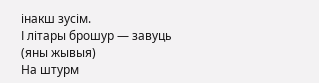інакш зусім.
І літары брошур — завуць (яны жывыя)
На штурм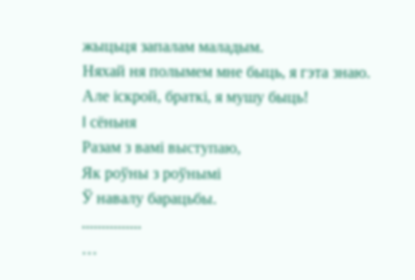жыцьця запалам маладым.
Няхай ня полымем мне быць, я гэта знаю.
Але іскрой, браткі, я мушу быць!
I сёньня
Разам з вамі выступаю,
Як роўны з роўнымі
Ў навалу барацьбы.
...............
…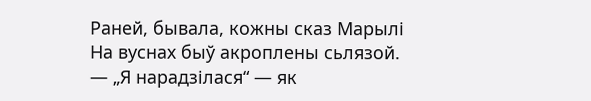Раней, бывала, кожны сказ Марылі
На вуснах быў акроплены сьлязой.
— „Я нарадзілася“ — як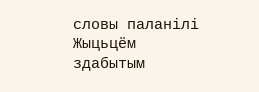словы паланілі
Жыцьцём здабытым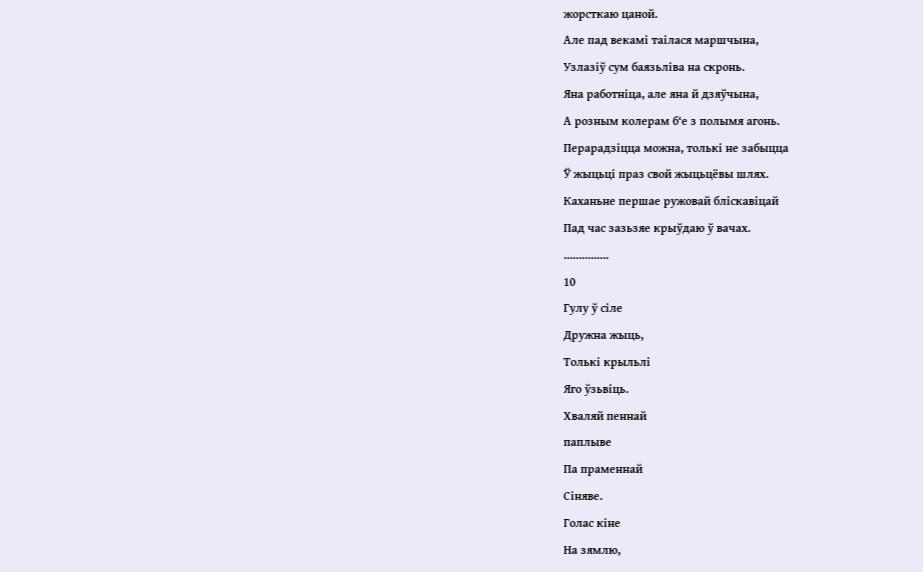жорсткаю цаной.
Але пад векамі таілася маршчына,
Узлазіў сум баязьліва на скронь.
Яна работніца, але яна й дзяўчына,
А розным колерам б‘е з полымя агонь.
Перарадзіцца можна, толькі не забыцца
Ў жыцьці праз свой жыцьцёвы шлях.
Каханьне першае ружовай бліскавіцай
Пад час зазьзяе крыўдаю ў вачах.
...............
10
Гулу ў сіле
Дружна жыць,
Толькі крыльлі
Яго ўзьвіць.
Хваляй пеннай
паплыве
Па праменнай
Сіняве.
Голас кіне
На зямлю,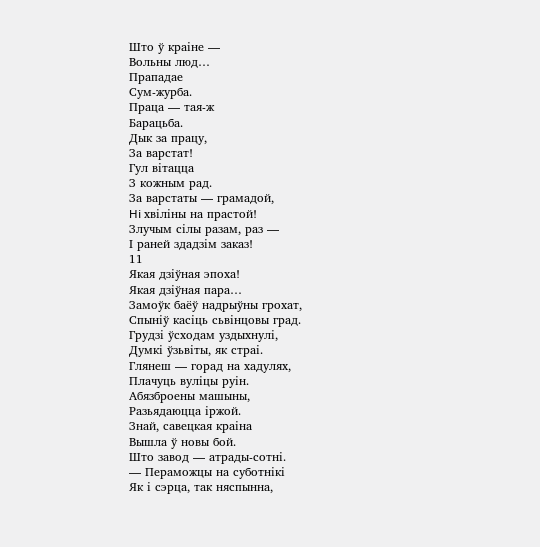Што ў краіне —
Вольны люд…
Прападае
Сум-журба.
Праца — тая-ж
Барацьба.
Дык за працу,
За варстат!
Гул вітацца
З кожным рад.
За варстаты — грамадой,
Hi хвіліны на прастой!
Злучым сілы разам, раз —
І раней здадзім заказ!
11
Якая дзіўная эпоха!
Якая дзіўная пара…
Замоўк баёў надрыўны грохат,
Спыніў касіць сьвінцовы град.
Грудзі ўсходам уздыхнулі,
Думкі ўзьвіты, як страі.
Глянеш — горад на хадулях,
Плачуць вуліцы руін.
Абязброены машыны,
Разьядаюцца іржой.
Знай, савецкая краіна
Вышла ў новы бой.
Што завод — атрады-сотні.
— Пераможцы на суботнікі
Як і сэрца, так няспынна,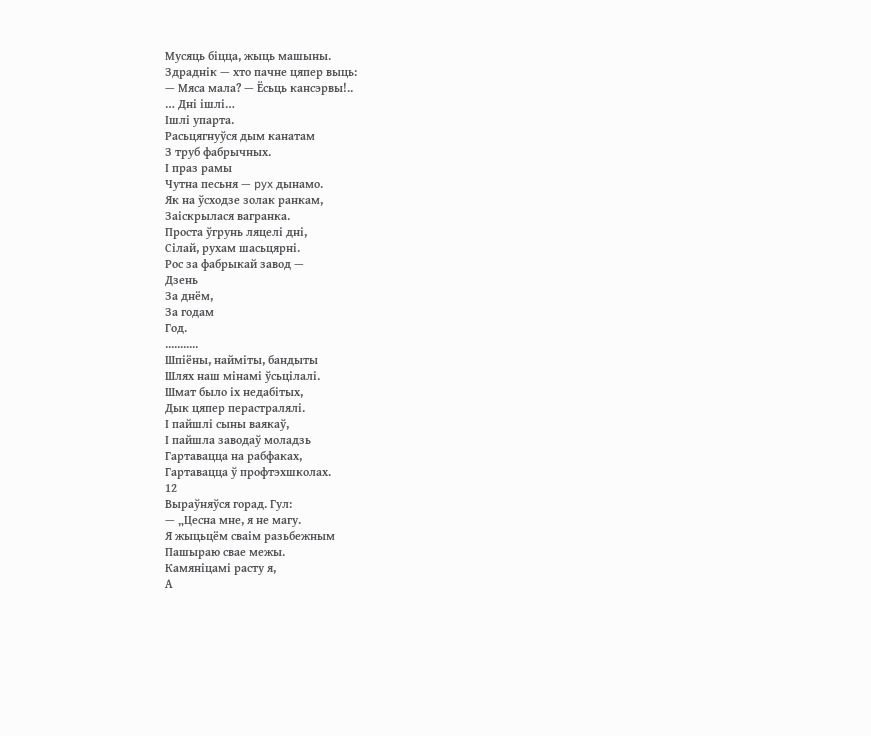Мусяць біцца, жыць машыны.
Здраднік — хто пачне цяпер выць:
— Мяса мала? — Ёсьць кансэрвы!..
… Дні ішлі…
Ішлі упарта.
Расьцягнуўся дым канатам
З труб фабрычных.
І праз рамы
Чутна песьня — pyx дынамо.
Як на ўсходзе золак ранкам,
Заіскрылася вагранка.
Проста ўгрунь ляцелі дні,
Сілай, рухам шасьцярні.
Рос за фабрыкай завод —
Дзень
За днём,
За годам
Год.
...........
Шпіёны, найміты, бандыты
Шлях наш мінамі ўсьцілалі.
Шмат было іх недабітых,
Дык цяпер перастралялі.
І пайшлі сыны ваякаў,
І пайшла заводаў моладзь
Гартавацца на рабфаках,
Гартавацца ў профтэхшколах.
12
Выраўняўся горад. Гул:
— „Цесна мне, я не магу.
Я жыцьцём сваім разьбежным
Пашыраю свае межы.
Камяніцамі расту я,
А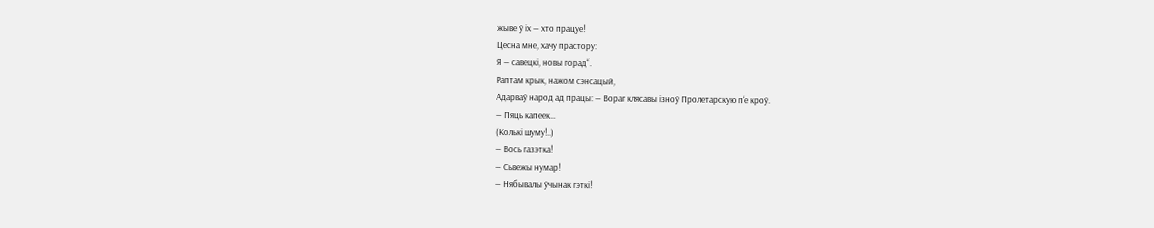жыве ў іх — хто працуе!
Цесна мне, хачу прастору:
Я — савецкі, новы горад“.
Раптам крык, нажом сэнсацый,
Адарваў народ ад працы: — Вораг клясавы ізноў Пролетарскую п‘е кроў.
— Пяць капеек…
(Колькі шуму!..)
— Вось газэтка!
— Сьвежы нумар!
— Нябывалы ўчынак гэткі!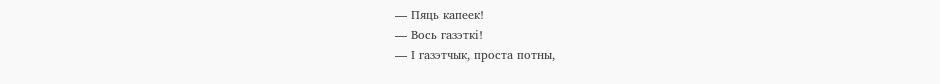— Пяць капеек!
— Вось газэткі!
— І газэтчык, проста потны,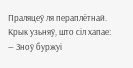Праляцеў ля пераплётнай.
Крык узьняў, што сіл хапае:
— Зноў буржуі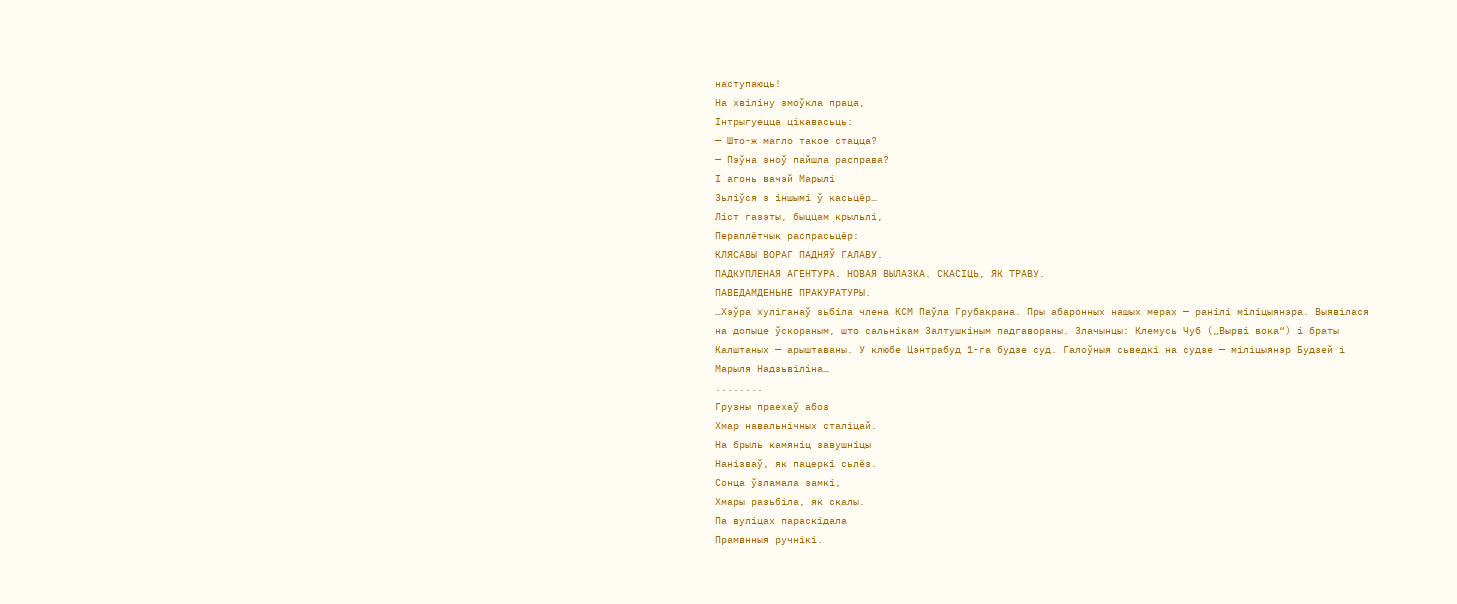наступаюць!
На хвіліну змоўкла праца,
Інтрыгуецца цікавасьць:
— Што-ж магло такое стацца?
— Пэўна зноў пайшла расправа?
І агонь вачэй Марылі
Зьліўся з іншымі ў касьцёр…
Ліст газэты, быццам крыльлі,
Пераплётчык распрасьцёр:
КЛЯСАВЫ ВОРАГ ПАДНЯЎ ГАЛАВУ.
ПАДКУПЛЕНАЯ АГЕНТУРА. НОВАЯ ВЫЛАЗКА. СКАСІЦЬ, ЯК ТРАВУ.
ПАВЕДАМДЕНЬНЕ ПРАКУРАТУРЫ.
…Хэўра хуліганаў зьбіла члена КСМ Паўла Грубакрана. Пры абаронных нашых мерах — ранілі міліцыянэра. Выявілася на допыце ўскораным, што сальнікам Залтушкіным падгавораны. Злачынцы: Клемусь Чуб („Вырві вока“) і браты Калштаных — арыштаваны. У клюбе Цэнтрабуд 1-га будзе суд. Галоўныя сьведкі на судзе — міліцыянэр Будзей і Марыля Надзьвіліна…
........
Грузны праехаў абоз
Хмар навальнічных сталіцай.
На брыль камяніц завушніцы
Нанізваў, як пацеркі сьлёз.
Сонца ўзламала замкі,
Хмары разьбіла, як скалы.
Па вуліцах параскідала
Прамвнныя ручнікі.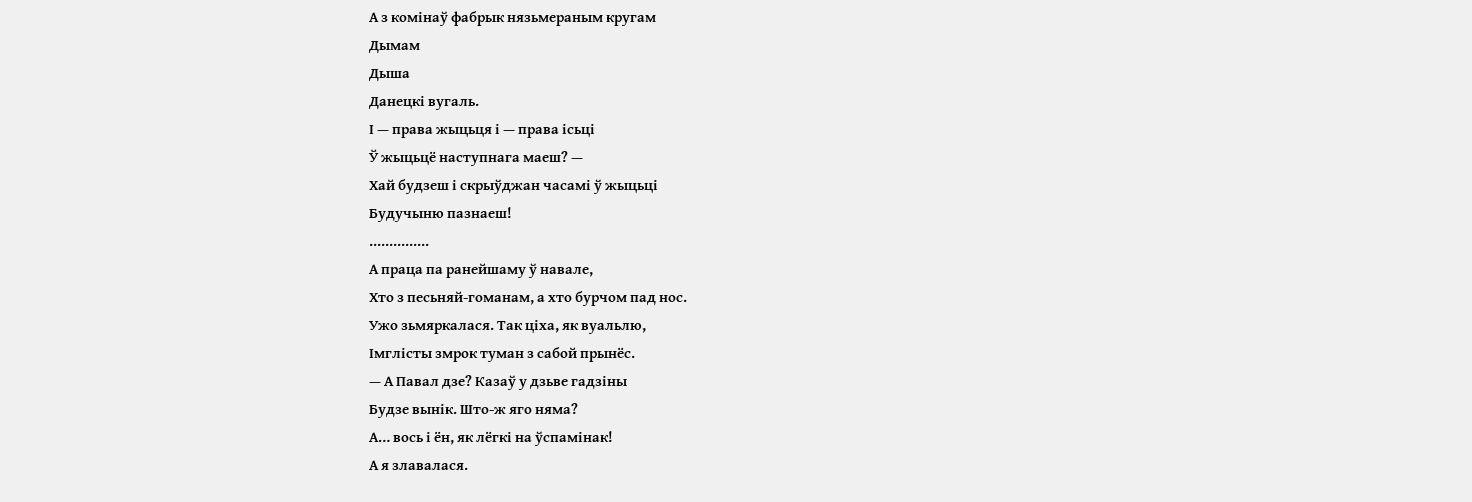А з комінаў фабрык нязьмераным кругам
Дымам
Дыша
Данецкі вугаль.
І — права жыцьця і — права ісьці
Ў жыцьцё наступнага маеш? —
Хай будзеш і скрыўджан часамі ў жыцьці
Будучыню пазнаеш!
...............
А праца па ранейшаму ў навале,
Хто з песьняй-гоманам, а хто бурчом пад нос.
Ужо зьмяркалася. Так ціха, як вуальлю,
Імглісты змрок туман з сабой прынёс.
— А Павал дзе? Казаў у дзьве гадзіны
Будзе вынік. Што-ж яго няма?
А… вось і ён, як лёгкі на ўспамінак!
А я злавалася.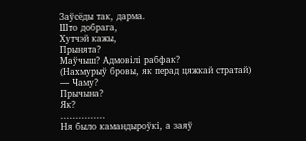Заўсёды так, дарма.
Што добрага,
Хутчэй кажы,
Прынята?
Маўчыш? Адмовілі рабфак?
(Нахмурыў бровы, як перад цяжкай стратай)
— Чаму?
Прычына?
Як?
...............
Ня было камандыроўкі, а заяў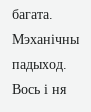багата.
Мэханічны падыход. Вось і ня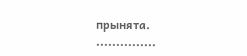прынята.
...............